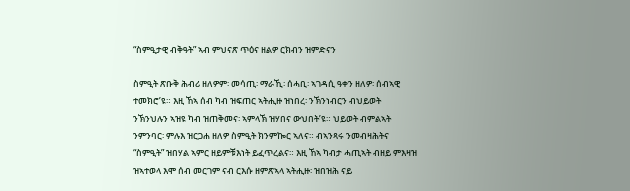“ስምዒታዊ ብቅዓት” ኣብ ምህናጽ ጥዕና ዘልዎ ርክብን ዝምድናን

ስምዒት ጽቡቅ ሕብሪ ዘለዎም፡ መሳጢ፡ ማራኺ፡ ሰሓቢ፡ ኣገዳሲ ዓቀን ዘለዎ፡ ሰብኣዊ ተመክሮ’ዩ። እዚ ኸኣ ሰብ ካብ ዝፍጠር ኣትሒዙ ዝነበረ፡ ንኽንነብርን ብህይወት ንኽንህሉን ኣዝዩ ካብ ዝጠቅመና፡ ኣምላኽ ዝሃበና ውህበት’ዩ። ህይወት ብምልኣት ንምንባር፡ ምሉእ ዝርጋሐ ዘለዎ ስምዒት ክንምኰር ኣለና። ብኣንጻሩ ንመብዛሕትና “ስምዒት” ዝበሃል ኣምር ዘይምቹእነት ይፈጥረልና። እዚ ኸኣ ካብታ ሓጢኣት ብዘይ ምእዛዝ ዝኣተወላ እሞ ሰብ መርገም ናብ ርእሱ ዘምጽኣላ ኣትሒዙ፡ ዝበዝሕ ናይ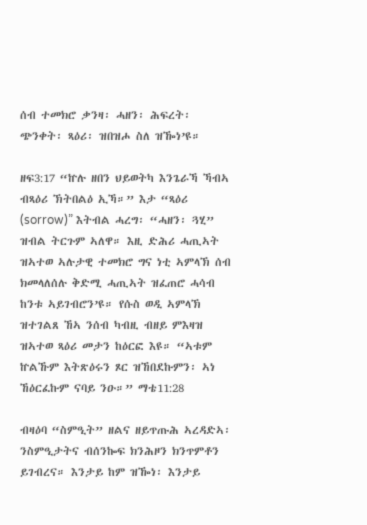ሰብ ተመክሮ ቃንዛ፡ ሓዘን፡ ሕፍረት፡ ጭንቀት፡ ጻዕሪ፡ ዝበዝሖ ስለ ዝዀነ’ዩ።

ዘፍ3:17 “ኵሉ ዘበን ህይወትካ እንጌራኻ ኻብኣ ብጻዕሪ ኽትበልዕ ኢኻ።” እታ “ጻዕሪ (sorrow)” እትብል ሓረግ፡ “ሓዘን፡ ጓሂ” ዝብል ትርጉም ኣለዋ። እዚ ድሕሪ ሓጢኣት ዝኣተወ ኣሉታዊ ተመክሮ ግና ነቲ ኣምላኽ ሰብ ክመላለሰሉ ቅድሚ ሓጢኣት ዝፈጠሮ ሓሳብ ከንቱ ኣይገብሮን’ዩ። የሱስ ወዲ ኣምላኽ ዝተገልጸ ኸኣ ንሰብ ካብዚ ብዘይ ምእዛዝ ዝኣተወ ጻዕሪ መታን ከዕርፎ እዩ። “ኣቱም ኵልኹም እትጽዕሩን ጾር ዝኸበደኩምን፡ ኣነ ኸዕርፈኩም ናባይ ንዑ።” ማቴ11:28

ብዛዕባ “ስምዒት” ዘልና ዘይጥጡሕ ኣረዳድኣ፡ ንስምዒታትና ብሰንኰፍ ክንሕዞን ክንጥምቶን ይገብረና። እንታይ ከም ዝዀነ፡ እንታይ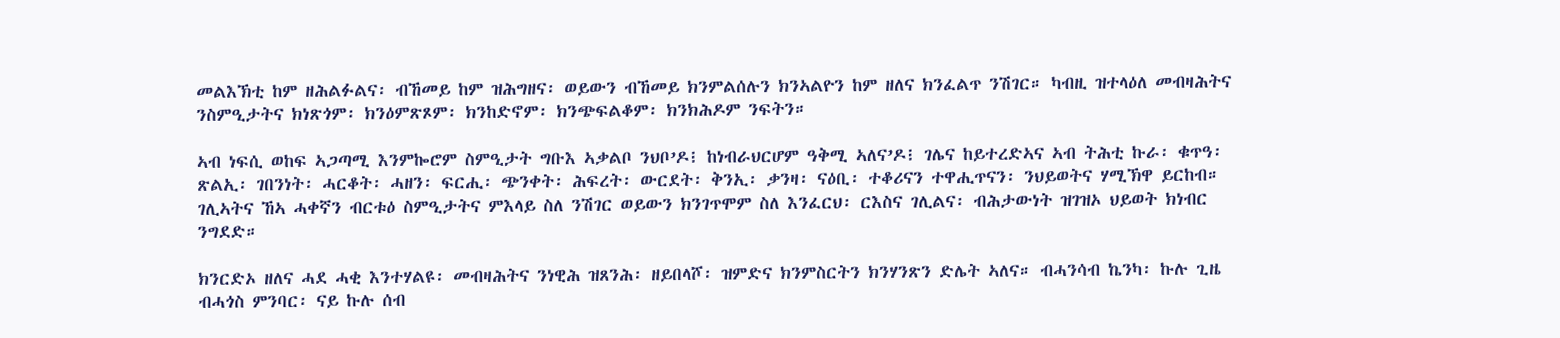መልእኽቲ ከም ዘሕልፉልና፡ ብኸመይ ከም ዝሕግዘና፡ ወይውን ብኸመይ ክንምልሰሉን ክንኣልዮን ከም ዘለና ክንፈልጥ ንሽገር። ካብዚ ዝተላዕለ መብዛሕትና ንስምዒታትና ክነጽጎም፡ ክንዕምጽጾም፡ ክንከድኖም፡ ክንጭፍልቆም፡ ክንክሕዶም ንፍትን።

ኣብ ነፍሲ ወከፍ ኣጋጣሚ እንምኰሮም ስምዒታት ግቡእ ኣቃልቦ ንህቦ’ዶ፧ ከነብራህርሆም ዓቅሚ ኣለና’ዶ፧ ገሌና ከይተረድኣና ኣብ ትሕቲ ኩራ፡ ቁጥዓ፡ ጽልኢ፡ ገበንነት፡ ሓርቆት፡ ሓዘን፡ ፍርሒ፡ ጭንቀት፡ ሕፍረት፡ ውርደት፡ ቅንኢ፡ ቃንዛ፡ ናዕቢ፡ ተቆሪናን ተዋሒጥናን፡ ንህይወትና ሃሚኽዋ ይርከብ። ገሊኣትና ኸኣ ሓቀኛን ብርቱዕ ስምዒታትና ምእላይ ስለ ንሽገር ወይውን ክንገጥሞም ስለ እንፈርህ፡ ርእስና ገሊልና፡ ብሕታውነት ዝገዝኦ ህይወት ክነብር ንግደድ።

ክንርድኦ ዘለና ሓደ ሓቂ እንተሃልዩ፡ መብዛሕትና ንነዊሕ ዝጸንሕ፡ ዘይበላሾ፡ ዝምድና ክንምስርትን ክንሃንጽን ድሌት ኣለና። ብሓንሳብ ኬንካ፡ ኩሉ ጊዜ ብሓጎስ ምንባር፡ ናይ ኩሉ ሰብ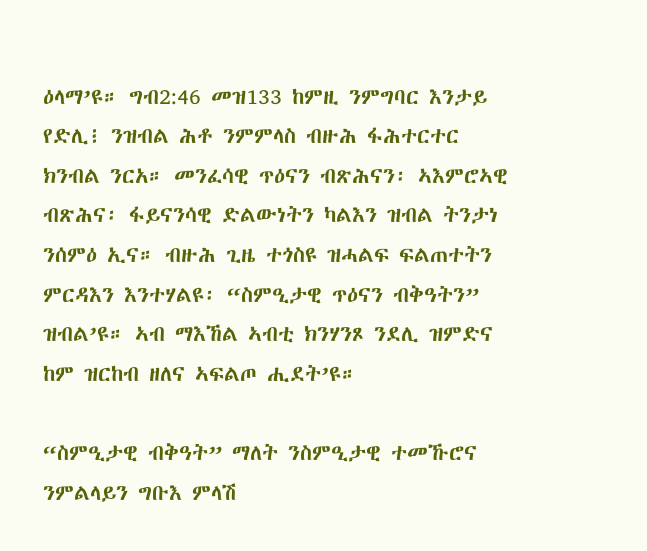ዕላማ’ዩ። ግብ2:46 መዝ133 ከምዚ ንምግባር እንታይ የድሊ፧ ንዝብል ሕቶ ንምምላስ ብዙሕ ፋሕተርተር ክንብል ንርአ። መንፈሳዊ ጥዕናን ብጽሕናን፡ ኣእምሮኣዊ ብጽሕና፡ ፋይናንሳዊ ድልውነትን ካልእን ዝብል ትንታነ ንሰምዕ ኢና። ብዙሕ ጊዜ ተጎስዩ ዝሓልፍ ፍልጠተትን ምርዳእን እንተሃልዩ፡ “ስምዒታዊ ጥዕናን ብቅዓትን” ዝብል’ዩ። ኣብ ማእኸል ኣብቲ ክንሃንጾ ንደሊ ዝምድና ከም ዝርከብ ዘለና ኣፍልጦ ሒደት’ዩ።

“ስምዒታዊ ብቅዓት” ማለት ንስምዒታዊ ተመኹሮና ንምልላይን ግቡእ ምላሽ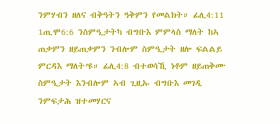ንምሃብን ዘለና ብቅዓትን ዓቅምን የመልክት። ፊሊ4:11 1ጢሞ6:6 ንስምዒታትካ ብግቡእ ምምላስ ማለት ከኣ ጠቃምን ዘይጠቃምን ንብሎም ስምዒታት ዘሎ ፍልልይ ምርዳእ ማለት’ዩ። ፊሊ4:8 ብተወሳኺ ነቶም ዘይጠቅሙ ስምዒታት እንብሎም ኣብ ጊዚኡ ብግቡእ መገዲ ንምፍታሕ ዝተመሃርና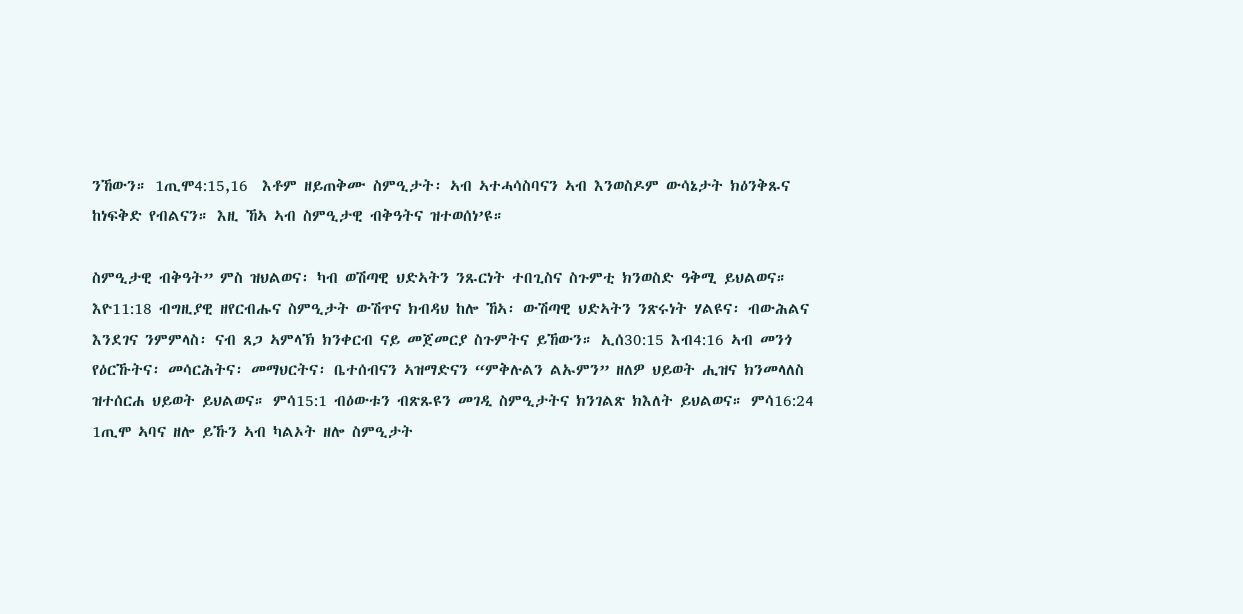ንኸውን። 1ጢሞ4:15,16  እቶም ዘይጠቅሙ ስምዒታት፡ ኣብ ኣተሓሳስባናን ኣብ እንወስዶም ውሳኔታት ክዕንቅጹና ከነፍቅድ የብልናን። እዚ ኸኣ ኣብ ስምዒታዊ ብቅዓትና ዝተወሰነ’ዩ።

ስምዒታዊ ብቅዓት” ምስ ዝህልወና፡ ካብ ወሽጣዊ ህድኣትን ንጹርነት ተበጊስና ስጉምቲ ክንወስድ ዓቅሚ ይህልወና። እዮ11:18 ብግዚያዊ ዘየርብሑና ስምዒታት ውሽጥና ክብዳህ ከሎ ኸኣ፡ ውሽጣዊ ህድኣትን ንጽሩነት ሃልዩና፡ ብውሕልና እንደገና ንምምላስ፡ ናብ ጸጋ ኣምላኽ ክንቀርብ ናይ መጀመርያ ስጉምትና ይኸውን። ኢሰ30:15 እብ4:16 ኣብ መንጎ የዕርኹትና፡ መሳርሕትና፡ መማህርትና፡ ቤተሰብናን ኣዝማድናን “ምቅሉልን ልኡምን” ዘለዎ ህይወት ሒዝና ክንመላለስ ዝተሰርሐ ህይወት ይህልወና። ምሳ15:1 ብዕውቱን ብጽጹዩን መገዲ ስምዒታትና ክንገልጽ ክእለት ይህልወና። ምሳ16:24 1ጢሞ ኣባና ዘሎ ይኹን ኣብ ካልኦት ዘሎ ስምዒታት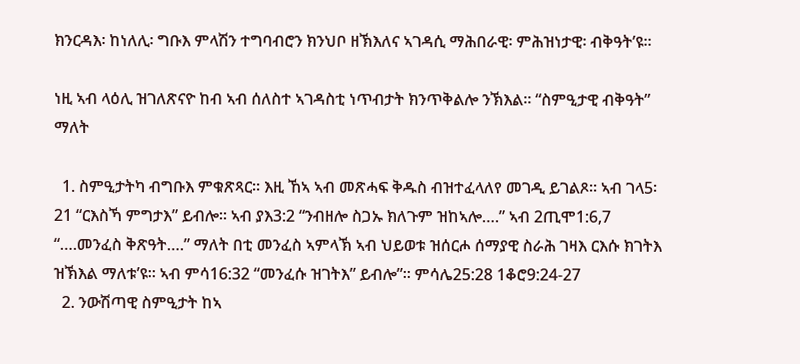ክንርዳእ፡ ከነለሊ፡ ግቡእ ምላሽን ተግባብሮን ክንህቦ ዘኽእለና ኣገዳሲ ማሕበራዊ፡ ምሕዝነታዊ፡ ብቅዓት’ዩ።

ነዚ ኣብ ላዕሊ ዝገለጽናዮ ከብ ኣብ ሰለስተ ኣገዳስቲ ነጥብታት ክንጥቅልሎ ንኽእል። “ስምዒታዊ ብቅዓት” ማለት

  1. ስምዒታትካ ብግቡእ ምቁጽጻር። እዚ ኸኣ ኣብ መጽሓፍ ቅዱስ ብዝተፈላለየ መገዲ ይገልጾ። ኣብ ገላ5፡21 “ርእስኻ ምግታእ” ይብሎ። ኣብ ያእ3:2 “ንብዘሎ ስጋኡ ክለጉም ዝከኣሎ….” ኣብ 2ጢሞ1:6,7 “….መንፈስ ቅጽዓት….” ማለት በቲ መንፈስ ኣምላኽ ኣብ ህይወቱ ዝሰርሖ ሰማያዊ ስራሕ ገዛእ ርእሱ ክገትእ ዝኽእል ማለቱ’ዩ። ኣብ ምሳ16:32 “መንፈሱ ዝገትእ” ይብሎ”። ምሳሌ25:28 1ቆሮ9:24-27
  2. ንውሽጣዊ ስምዒታት ከኣ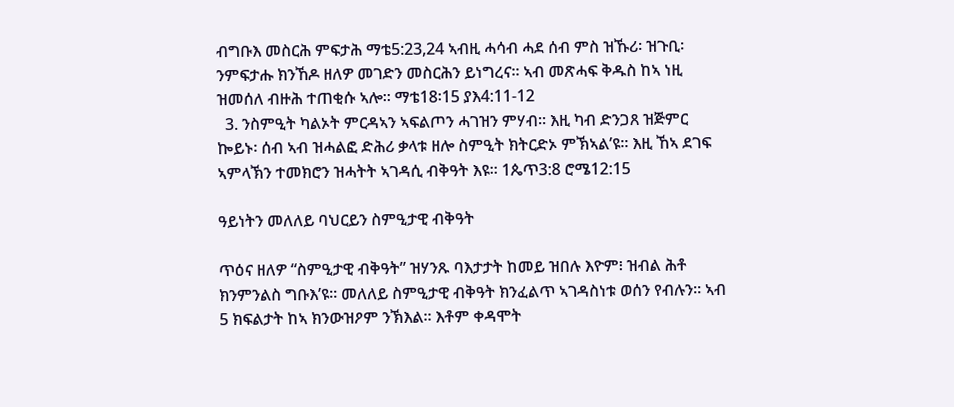ብግቡእ መስርሕ ምፍታሕ ማቴ5:23,24 ኣብዚ ሓሳብ ሓደ ሰብ ምስ ዝኹሪ፡ ዝጉቢ፡ ንምፍታሑ ክንኸዶ ዘለዎ መገድን መስርሕን ይነግረና። ኣብ መጽሓፍ ቅዱስ ከኣ ነዚ ዝመሰለ ብዙሕ ተጠቂሱ ኣሎ። ማቴ18፡15 ያእ4:11-12
  3. ንስምዒት ካልኦት ምርዳኣን ኣፍልጦን ሓገዝን ምሃብ። እዚ ካብ ድንጋጸ ዝጅምር ኰይኑ፡ ሰብ ኣብ ዝሓልፎ ድሕሪ ቃላቱ ዘሎ ስምዒት ክትርድኦ ምኽኣል’ዩ። እዚ ኸኣ ደገፍ ኣምላኽን ተመክሮን ዝሓትት ኣገዳሲ ብቅዓት እዩ። 1ጴጥ3:8 ሮሜ12:15

ዓይነትን መለለይ ባህርይን ስምዒታዊ ብቅዓት

ጥዕና ዘለዎ “ስምዒታዊ ብቅዓት” ዝሃንጹ ባእታታት ከመይ ዝበሉ እዮም፧ ዝብል ሕቶ ክንምንልስ ግቡእ’ዩ። መለለይ ስምዒታዊ ብቅዓት ክንፈልጥ ኣገዳስነቱ ወሰን የብሉን። ኣብ 5 ክፍልታት ከኣ ክንውዝዖም ንኽእል። እቶም ቀዳሞት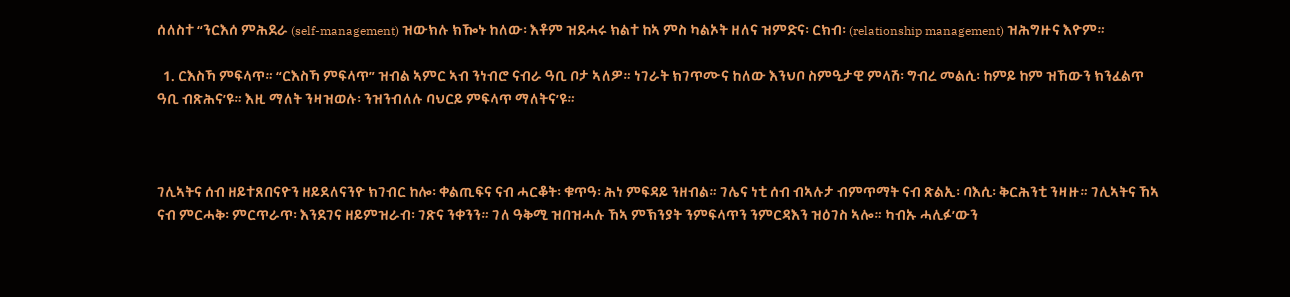ሰለስተ “ንርእሰ ምሕደራ (self-management) ዝውክሉ ክዀኑ ከለው፡ እቶም ዝደሓሩ ክልተ ከኣ ምስ ካልኦት ዘለና ዝምድና፡ ርክብ፡ (relationship management) ዝሕግዙና እዮም።

  1. ርእስኻ ምፍላጥ። “ርእስኻ ምፍላጥ” ዝብል ኣምር ኣብ ንነብሮ ናብራ ዓቢ ቦታ ኣለዎ። ነገራት ክገጥሙና ከለው እንህቦ ስምዒታዊ ምላሽ፡ ግብረ መልሲ፡ ከምይ ከም ዝኸውን ክንፈልጥ ዓቢ ብጽሕና’ዩ። እዚ ማለት ንዛዝወሉ፡ ንዝንብለሉ ባህርይ ምፍላጥ ማለትና’ዩ።



ገሊኣትና ሰብ ዘይተጸበናዮን ዘይደለናንዮ ክገብር ከሎ፡ ቀልጢፍና ናብ ሓርቆት፡ ቁጥዓ፡ ሕነ ምፍዳይ ንዘብል። ገሌና ነቲ ሰብ ብኣሉታ ብምጥማት ናብ ጽልኢ፡ ባእሲ፡ ቅርሕንቲ ንዛዙ። ገሊኣትና ኸኣ ናብ ምርሓቅ፡ ምርጥራጥ፡ እንደገና ዘይምዝራብ፡ ገጽና ንቀንን። ገለ ዓቅሚ ዝበዝሓሉ ኸኣ ምኽንያት ንምፍላጥን ንምርዳእን ዝዕገስ ኣሎ። ካብኡ ሓሊፉ’ውን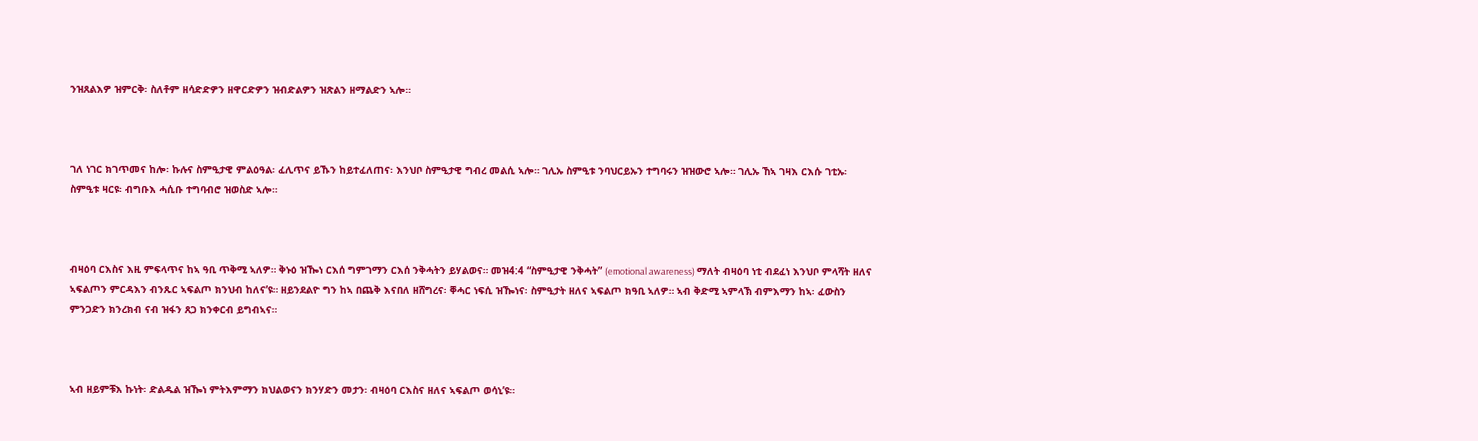ንዝጸልእዎ ዝምርቅ፡ ስለቶም ዘሳድድዎን ዘዋርድዎን ዝብድልዎን ዝጽልን ዘማልድን ኣሎ።



ገለ ነገር ክገጥመና ከሎ፡ ኩሉና ስምዒታዊ ምልዕዓል፡ ፈሊጥና ይኹን ከይተፈለጠና፡ እንህቦ ስምዒታዊ ግብረ መልሲ ኣሎ። ገሊኡ ስምዒቱ ንባህርይኡን ተግባሩን ዝዝውሮ ኣሎ። ገሊኡ ኸኣ ገዛእ ርእሱ ገቲኡ፡ ስምዒቱ ዛርዩ፡ ብግቡእ ሓሲቡ ተግባብሮ ዝወስድ ኣሎ።



ብዛዕባ ርእስና እዚ ምፍላጥና ከኣ ዓቢ ጥቅሚ ኣለዎ። ቅኑዕ ዝዀነ ርእሰ ግምገማን ርእሰ ንቅሓትን ይሃልወና። መዝ4:4 “ስምዒታዊ ንቅሓት” (emotional awareness) ማለት ብዛዕባ ነቲ ብደፈነ እንህቦ ምላሻት ዘለና ኣፍልጦን ምርዳእን ብንጹር ኣፍልጦ ክንህብ ከለና’ዩ። ዘይንደልዮ ግን ከኣ በጨቅ እናበለ ዘሸግረና፡ ቐሓር ነፍሲ ዝዀነና፡ ስምዒታት ዘለና ኣፍልጦ ክዓቢ ኣለዎ። ኣብ ቅድሚ ኣምላኽ ብምእማን ከኣ፡ ፈውስን ምንጋድን ክንረክብ ናብ ዝፋን ጸጋ ክንቀርብ ይግብኣና።



ኣብ ዘይምቹእ ኩነት፡ ድልዱል ዝዀነ ምትእምማን ክህልወናን ክንሃድን መታን፡ ብዛዕባ ርእስና ዘለና ኣፍልጦ ወሳኒ’ዩ።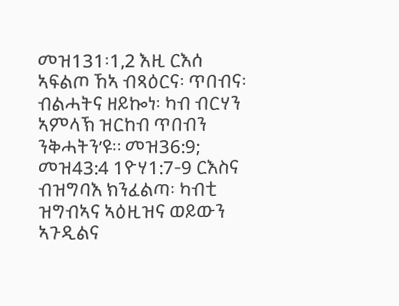መዝ131፡1,2 እዚ ርእሰ ኣፍልጦ ኸኣ ብጻዕርና፡ ጥበብና፡ ብልሓትና ዘይኰነ፡ ካብ ብርሃን ኣምላኽ ዝርከብ ጥበብን ንቅሓትን’ዩ። መዝ36:9; መዝ43:4 1ዮሃ1:7-9 ርእስና ብዝግባእ ክንፈልጣ፡ ካብቲ ዝግብኣና ኣዕዚዝና ወይውን ኣጉዲልና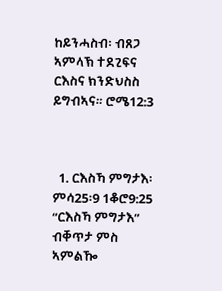ከይንሓስብ፡ ብጸጋ ኣምላኽ ተደጊፍና ርእስና ክንድህስስ ይግብኣና። ሮሜ12:3



  1. ርእስኻ ምግታእ፡ ምሳ25፡9 1ቆሮ9:25 “ርእስኻ ምግታእ” ብቐጥታ ምስ ኣምልዀ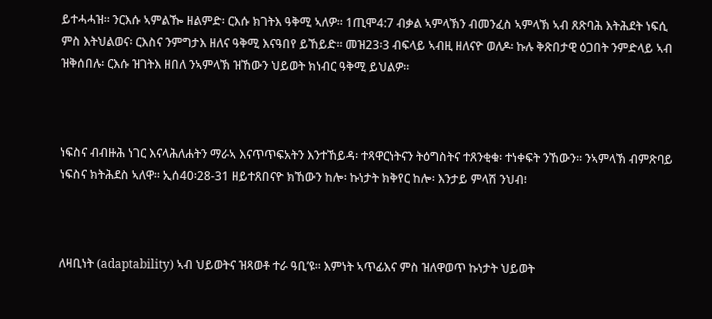ይተሓሓዝ። ንርእሱ ኣምልዀ ዘልምድ፡ ርእሱ ክገትእ ዓቅሚ ኣለዎ። 1ጢሞ4:7 ብቃል ኣምላኽን ብመንፈስ ኣምላኽ ኣብ ጸጽባሕ እትሕደት ነፍሲ ምስ እትህልወና፡ ርእስና ንምግታእ ዘለና ዓቅሚ እናዓበየ ይኸይድ። መዝ23፡3 ብፍላይ ኣብዚ ዘለናዮ ወለዶ፡ ኩሉ ቅጽበታዊ ዕጋበት ንምድላይ ኣብ ዝቅሰበሉ፡ ርእሱ ዝገትእ ዘበለ ንኣምላኽ ዝኸውን ህይወት ክነብር ዓቅሚ ይህልዎ።



ነፍስና ብብዙሕ ነገር እናላሕለሐትን ማራኣ እናጥጥፍአትን እንተኸይዳ፡ ተጻዋርነትናን ትዕግስትና ተጸንቂቁ፡ ተነቀፍት ንኸውን። ንኣምላኽ ብምጽባይ ነፍስና ክትሕደስ ኣለዋ። ኢሰ40፡28-31 ዘይተጸበናዮ ክኸውን ከሎ፡ ኩነታት ክቅየር ከሎ፡ እንታይ ምላሽ ንህብ፧



ለዛቢነት (adaptability) ኣብ ህይወትና ዝጻወቶ ተራ ዓቢ’ዩ። እምነት ኣጥፊእና ምስ ዝለዋወጥ ኩነታት ህይወት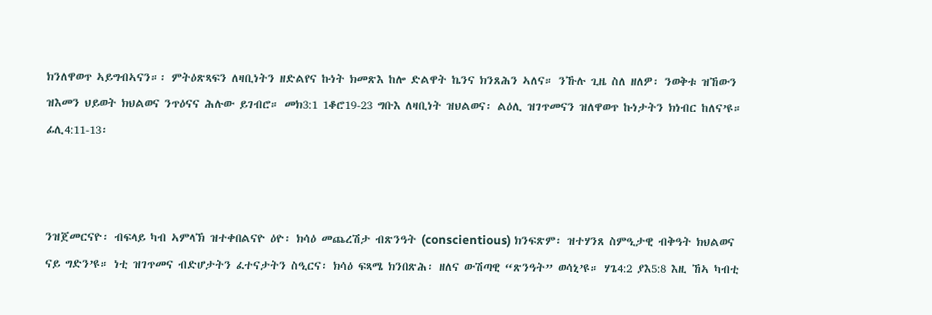ክንለዋወጥ ኣይግብኣናን።፡ ምትዕጽጻፍን ለዛቢነትን ዘድልየና ኩነት ክመጽእ ከሎ ድልዋት ኬንና ክንጸሕን ኣለና። ንኹሉ ጊዜ ስለ ዘለዎ፡ ንወቅቱ ዝኸውን ዝእመን ህይወት ክህልወና ንጥዕናና ሕሉው ይገብሮ። መክ3:1 1ቆሮ19-23 ግቡእ ለዛቢነት ዝህልወና፡ ልዕሊ ዝገጥመናን ዝለዋወጥ ኩነታትን ክነብር ከለና’ዩ። ፊሊ4:11-13፡



ንዝጀመርናዮ፡ ብፍላይ ካብ ኣምላኽ ዝተቀበልናዮ ዕዮ፡ ክሳዕ መጨረሽታ ብጽንዓት (conscientious) ክንፍጽም፡ ዝተሃንጸ ስምዒታዊ ብቅዓት ክህልወና ናይ ግድን’ዩ። ነቲ ዝገጥመና ብድሆታትን ፈተናታትን ስዒርና፡ ክሳዕ ፍጻሜ ክንበጽሕ፡ ዘለና ውሽጣዊ “ጽንዓት” ወሳኒ’ዩ። ሃጌ4:2 ያእ5:8 እዚ ኸኣ ካብቲ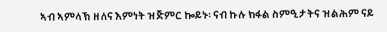ኣብ ኣምላኽ ዘለና እምነት ዝጅምር ኰይኑ፡ ናብ ኩሉ ክፋል ስምዒታትና ዝልሕም ናይ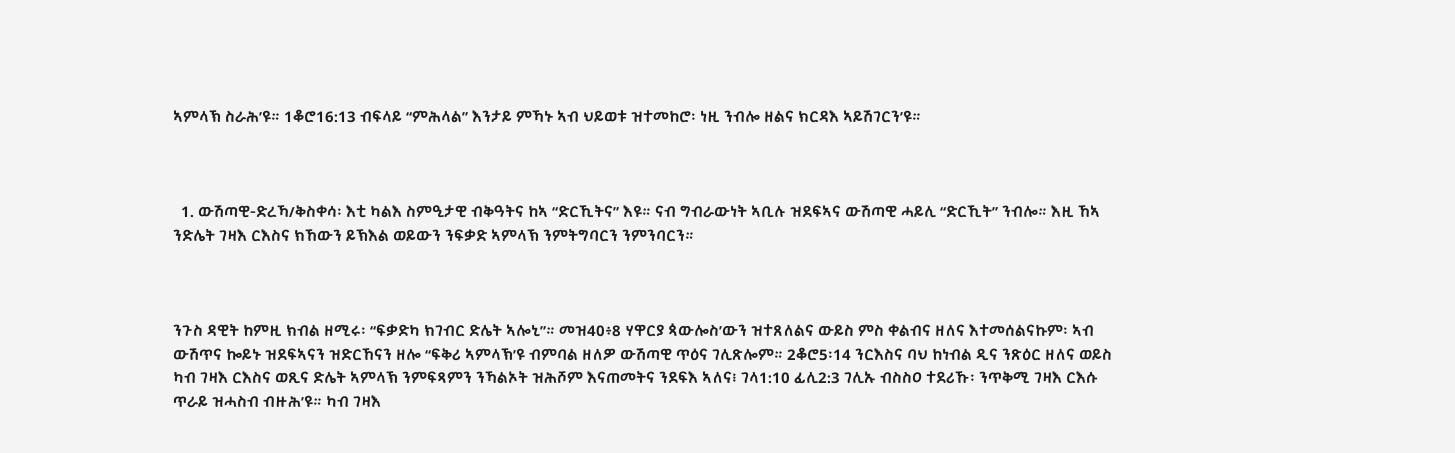ኣምላኽ ስራሕ’ዩ። 1ቆሮ16:13 ብፍላይ “ምሕላል” እንታይ ምኻኑ ኣብ ህይወቱ ዝተመከሮ፡ ነዚ ንብሎ ዘልና ክርዳእ ኣይሽገርን’ዩ።



  1. ውሽጣዊ-ድረኻ/ቅስቀሳ፡ እቲ ካልእ ስምዒታዊ ብቅዓትና ከኣ “ድርኺትና” እዩ። ናብ ግብራውነት ኣቢሉ ዝደፍኣና ውሽጣዊ ሓይሊ “ድርኺት” ንብሎ። እዚ ኸኣ ንድሌት ገዛእ ርእስና ክኸውን ይኽእል ወይውን ንፍቃድ ኣምላኽ ንምትግባርን ንምንባርን።



ንጉስ ዳዊት ከምዚ ክብል ዘሚሩ፡ “ፍቃድካ ክገብር ድሌት ኣሎኒ”። መዝ40፥8 ሃዋርያ ጳውሎስ’ውን ዝተጸለልና ውይስ ምስ ቀልብና ዘለና እተመሰልናኩም፡ ኣብ ውሽጥና ኰይኑ ዝደፍኣናን ዝድርኸናን ዘሎ “ፍቅሪ ኣምላኽ’ዩ ብምባል ዘለዎ ውሽጣዊ ጥዕና ገሊጽሎም። 2ቆሮ5፡14 ንርእስና ባህ ከነብል ዲና ንጽዕር ዘለና ወይስ ካብ ገዛእ ርእስና ወጺና ድሌት ኣምላኽ ንምፍጻምን ንኻልኦት ዝሕሾም እናጠመትና ንደፍእ ኣለና፧ ገላ1:10 ፊሊ2:3 ገሊኡ ብስስዐ ተደሪኹ፡ ንጥቅሚ ገዛእ ርእሱ ጥራይ ዝሓስብ ብዙሕ’ዩ። ካብ ገዛእ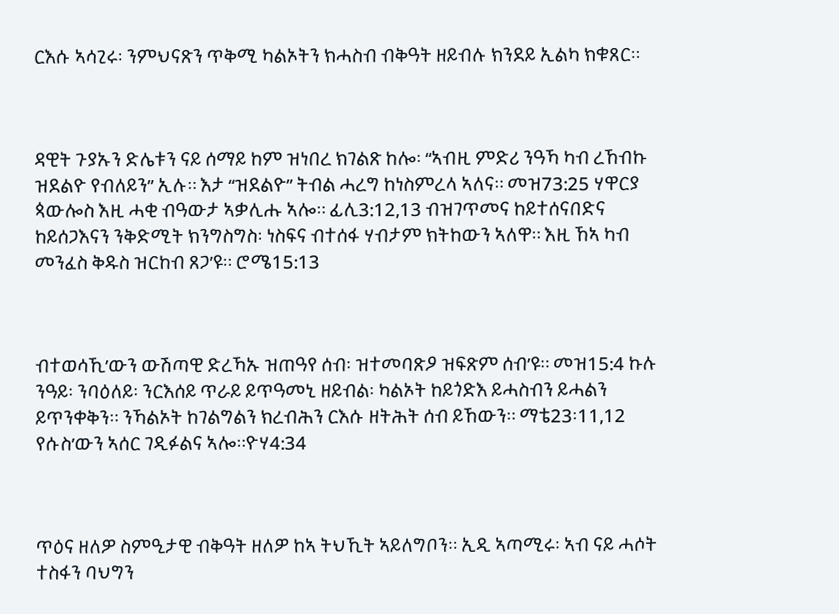ርእሱ ኣሳጊሩ፡ ንምህናጽን ጥቅሚ ካልኦትን ክሓስብ ብቅዓት ዘይብሉ ክንደይ ኢልካ ክቁጸር።



ዳዊት ጉያኡን ድሌቱን ናይ ሰማይ ከም ዝነበረ ክገልጽ ከሎ፡ “ኣብዚ ምድሪ ንዓኻ ካብ ረኸብኩ ዝደልዮ የብለይን” ኢሉ። እታ “ዝደልዮ” ትብል ሓረግ ከነስምረላ ኣለና። መዝ73:25 ሃዋርያ ጳውሎስ እዚ ሓቂ ብዓውታ ኣቃሊሑ ኣሎ። ፊሊ3:12,13 ብዝገጥመና ከይተሰናበድና ከይሰጋእናን ንቅድሚት ክንግስግስ፡ ነስፍና ብተሰፋ ሃብታም ክትከውን ኣለዋ። እዚ ኸኣ ካብ መንፈስ ቅዱስ ዝርከብ ጸጋ’ዩ። ሮሜ15:13



ብተወሳኺ’ውን ውሽጣዊ ድረኻኡ ዝጠዓየ ሰብ፡ ዝተመባጽዖ ዝፍጽም ሰብ’ዩ። መዝ15:4 ኩሉ ንዓይ፡ ንባዕለይ፡ ንርእሰይ ጥራይ ይጥዓመኒ ዘይብል፡ ካልኦት ከይጎድእ ይሓስብን ይሓልን ይጥንቀቅን። ንኻልኦት ከገልግልን ክረብሕን ርእሱ ዘትሕት ሰብ ይኸውን። ማቴ23፡11,12 የሱስ’ውን ኣሰር ገዲፉልና ኣሎ።ዮሃ4:34



ጥዕና ዘለዎ ስምዒታዊ ብቅዓት ዘለዎ ከኣ ትህኺት ኣይለግቦን። ኢዲ ኣጣሚሩ፡ ኣብ ናይ ሓሶት ተስፋን ባህግን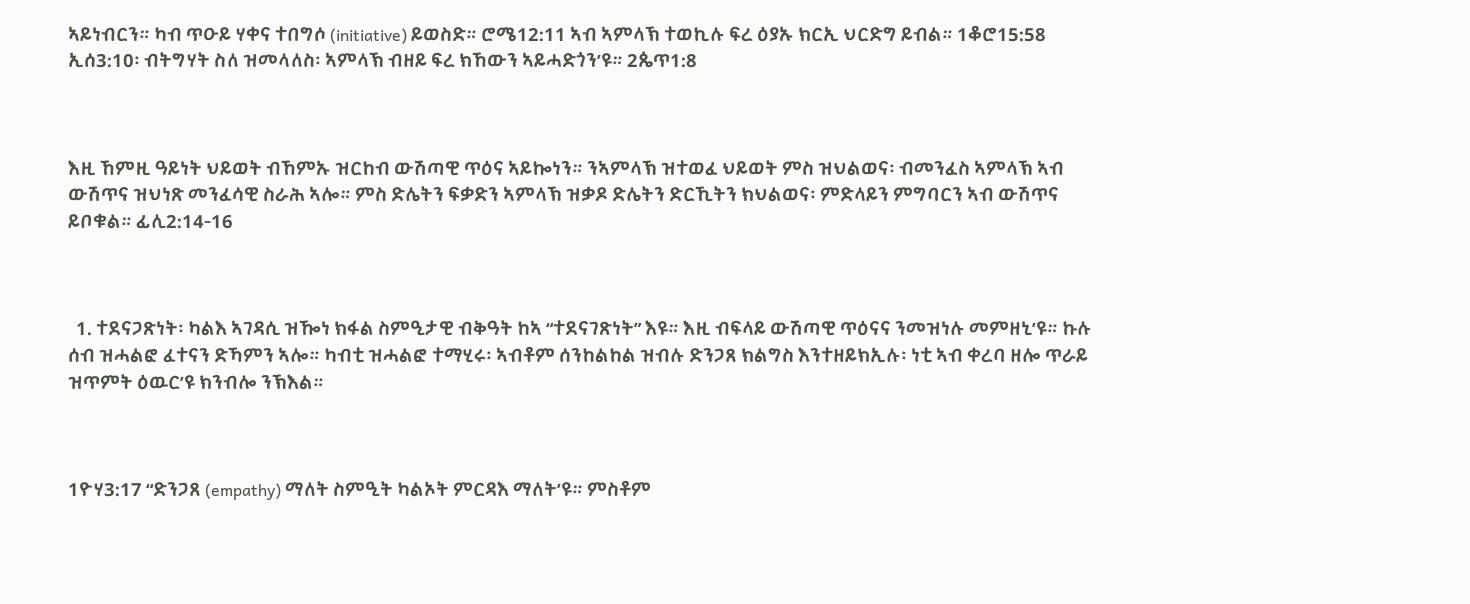ኣይነብርን። ካብ ጥዑይ ሃቀና ተበግሶ (initiative) ይወስድ። ሮሜ12:11 ኣብ ኣምላኽ ተወኪሉ ፍረ ዕያኡ ክርኢ ህርድግ ይብል። 1ቆሮ15:58 ኢሰ3:10፡ ብትግሃት ስለ ዝመላለስ፡ ኣምላኽ ብዘይ ፍረ ክኸውን ኣይሓድጎን’ዩ። 2ጴጥ1:8



እዚ ኸምዚ ዓይነት ህይወት ብኸምኡ ዝርከብ ውሽጣዊ ጥዕና ኣይኰነን። ንኣምላኽ ዝተወፈ ህይወት ምስ ዝህልወና፡ ብመንፈስ ኣምላኽ ኣብ ውሽጥና ዝህነጽ መንፈሳዊ ስራሕ ኣሎ። ምስ ድሌትን ፍቃድን ኣምላኽ ዝቃዶ ድሌትን ድርኺትን ክህልወና፡ ምድላይን ምግባርን ኣብ ውሽጥና ይቦቁል። ፊሊ2:14-16



  1. ተደናጋጽነት፡ ካልእ ኣገዳሲ ዝዀነ ክፋል ስምዒታዊ ብቅዓት ከኣ “ተደናገጽነት” እዩ። እዚ ብፍላይ ውሽጣዊ ጥዕናና ንመዝነሉ መምዘኒ’ዩ። ኩሉ ሰብ ዝሓልፎ ፈተናን ድኻምን ኣሎ። ካብቲ ዝሓልፎ ተማሂሩ፡ ኣብቶም ሰንከልከል ዝብሉ ድንጋጸ ክልግስ እንተዘይክኢሉ፡ ነቲ ኣብ ቀረባ ዘሎ ጥራይ ዝጥምት ዕዉር’ዩ ክንብሎ ንኽእል።



1ዮሃ3:17 “ድንጋጸ (empathy) ማለት ስምዒት ካልኦት ምርዳእ ማለት’ዩ። ምስቶም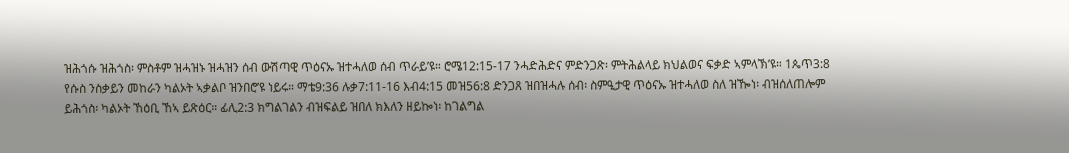ዝሕጎሱ ዝሕጎስ፡ ምስቶም ዝሓዝኑ ዝሓዝን ሰብ ውሽጣዊ ጥዕናኡ ዝተሓለወ ሰብ ጥራይ’ዩ። ሮሜ12:15-17 ንሓድሕድና ምድንጋጽ፡ ምትሕልላይ ክህልወና ፍቃድ ኣምላኽ’ዩ። 1ጴጥ3:8 የሱስ ንስቃይን መከራን ካልኦት ኣቃልቦ ዝንበሮ’ዩ ነይሩ። ማቴ9:36 ሉቃ7:11-16 እብ4:15 መዝ56:8 ድንጋጸ ዝበዝሓሉ ሰብ፡ ስምዒታዊ ጥዕናኡ ዝተሓለወ ስለ ዝዀነ፡ ብዝሰለጠሎም ይሕጎስ፡ ካልኦት ኸዕቢ ኸኣ ይጽዕር። ፊሊ2:3 ክግልገልን ብዝፍልይ ዝበለ ክእለን ዘይኰነ፡ ከገልግል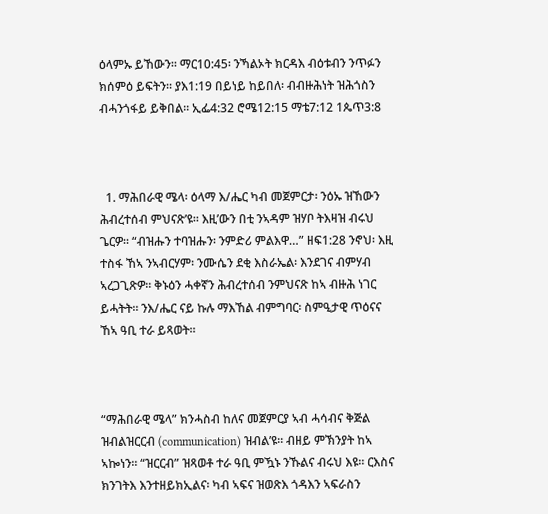ዕላምኡ ይኸውን። ማር10:45፡ ንኻልኦት ክርዳእ ብዕቱብን ንጥፉን ክሰምዕ ይፍትን። ያእ1:19 በይነይ ከይበለ፡ ብብዙሕነት ዝሕጎስን ብሓንጎፋይ ይቅበል። ኢፌ4:32 ሮሜ12:15 ማቴ7:12 1ጴጥ3:8



  1. ማሕበራዊ ሜላ፡ ዕላማ እ/ሔር ካብ መጀምርታ፡ ንዕኡ ዝኸውን ሕብረተሰብ ምህናጽ’ዩ። እዚ’ውን በቲ ንኣዳም ዝሃቦ ትእዛዝ ብሩህ ጌርዎ። “ብዝሑን ተባዝሑን፡ ንምድሪ ምልእዋ…” ዘፍ1:28 ንኖህ፡ እዚ ተስፋ ኸኣ ንኣብርሃም፡ ንሙሴን ደቂ እስራኤል፡ እንደገና ብምሃብ ኣረጋጊጽዎ። ቅኑዕን ሓቀኛን ሕብረተሰብ ንምህናጽ ከኣ ብዙሕ ነገር ይሓትት። ንእ/ሔር ናይ ኩሉ ማእኸል ብምግባር፡ ስምዒታዊ ጥዕናና ኸኣ ዓቢ ተራ ይጻወት።



“ማሕበራዊ ሜላ” ክንሓስብ ከለና መጀምርያ ኣብ ሓሳብና ቅጅል ዝብልዝርርብ (communication) ዝብል’ዩ። ብዘይ ምኽንያት ከኣ ኣኰነን። “ዝርርብ” ዝጻወቶ ተራ ዓቢ ምዃኑ ንኹልና ብሩህ እዩ። ርእስና ክንገትእ እንተዘይክኢልና፡ ካብ ኣፍና ዝወጽእ ጎዳእን ኣፍራስን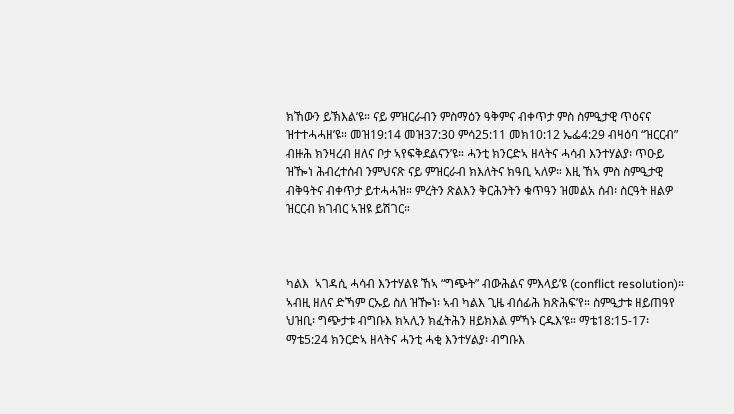ክኸውን ይኽእል’ዩ። ናይ ምዝርራብን ምስማዕን ዓቅምና ብቀጥታ ምስ ስምዒታዊ ጥዕናና ዝተተሓሓዘ’ዩ። መዝ19:14 መዝ37:30 ምሳ25:11 መክ10:12 ኤፌ4:29 ብዛዕባ “ዝርርብ” ብዙሕ ክንዛረብ ዘለና ቦታ ኣየፍቅደልናን’ዩ። ሓንቲ ክንርድኣ ዘላትና ሓሳብ እንተሃልያ፡ ጥዑይ ዝዀነ ሕብረተሰብ ንምህናጽ ናይ ምዝርራብ ክእለትና ክዓቢ ኣለዎ። እዚ ኸኣ ምስ ስምዒታዊ ብቅዓትና ብቀጥታ ይተሓሓዝ። ምረትን ጽልእን ቅርሕንትን ቁጥዓን ዝመልአ ሰብ፡ ስርዓት ዘልዎ ዝርርብ ክገብር ኣዝዩ ይሽገር።



ካልእ  ኣገዳሲ ሓሳብ እንተሃልዩ ኸኣ “ግጭት” ብውሕልና ምእላይ’ዩ (conflict resolution)። ኣብዚ ዘለና ድኻም ርኡይ ስለ ዝዀነ፡ ኣብ ካልእ ጊዜ ብሰፊሕ ክጽሕፍ’የ። ስምዒታቱ ዘይጠዓየ ህዝቢ፡ ግጭታቱ ብግቡእ ክኣሊን ክፈትሕን ዘይክእል ምኻኑ ርዱእ’ዩ። ማቴ18:15-17፡ ማቴ5:24 ክንርድኣ ዘላትና ሓንቲ ሓቂ እንተሃልያ፡ ብግቡእ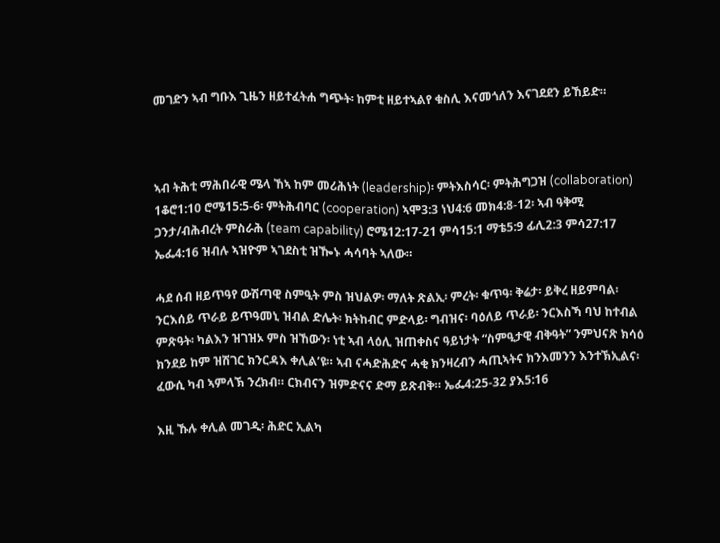መገድን ኣብ ግቡእ ጊዜን ዘይተፈትሐ ግጭት፡ ከምቲ ዘይተኣልየ ቁስሊ እናመጎለን እናገደደን ይኸይድ።



ኣብ ትሕቲ ማሕበራዊ ሜላ ኸኣ ከም መሪሕነት (leadership)፡ ምትእስሳር፡ ምትሕግጋዝ (collaboration) 1ቆሮ1:10 ሮሜ15:5-6፡ ምትሕብባር (cooperation) ኣሞ3:3 ነህ4:6 መክ4:8-12፡ ኣብ ዓቅሚ ጋንታ/ብሕብረት ምስራሕ (team capability) ሮሜ12:17-21 ምሳ15:1 ማቴ5:9 ፊሊ2:3 ምሳ27:17 ኤፌ4:16 ዝብሉ ኣዝዮም ኣገደስቲ ዝዀኑ ሓሳባት ኣለው።

ሓደ ሰብ ዘይጥዓየ ውሽጣዊ ስምዒት ምስ ዝህልዎ፡ ማለት ጽልኢ፡ ምረት፡ ቁጥዓ፡ ቅሬታ፡ ይቅረ ዘይምባል፡ ንርእሰይ ጥራይ ይጥዓመኒ ዝብል ድሌት፡ ክትከብር ምድላይ፡ ግብዝና፡ ባዕለይ ጥራይ፡ ንርእስኻ ባህ ከተብል ምጽዓት፡ ካልእን ዝገዝኦ ምስ ዝኸውን፡ ነቲ ኣብ ላዕሊ ዝጠቀስና ዓይነታት “ስምዒታዊ ብቅዓት” ንምህናጽ ክሳዕ ክንደይ ከም ዝሽገር ክንርዳእ ቀሊል’ዩ። ኣብ ናሓድሕድና ሓቂ ክንዛረብን ሓጢኣትና ክንእመንን እንተኽኢልና፡ ፈውሲ ካብ ኣምላኽ ንረክብ። ርክብናን ዝምድናና ድማ ይጽብቅ። ኤፌ4:25-32 ያእ5:16

እዚ ኹሉ ቀሊል መገዲ፡ ሕድር ኢልካ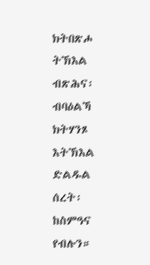ክትበጽሖ ትኽእል ብጽሕና፡ ብባዕልኻ ክትሃንጾ እትኽእል ድልዱል ሰረት፡ ከስምዓና የብሉን።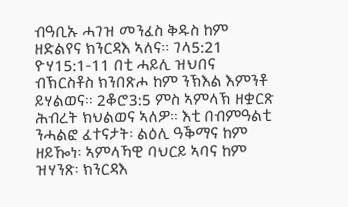ብዓቢኡ ሓገዝ መንፈስ ቅዱስ ከም ዘድልየና ክንርዳእ ኣለና። ገላ5:21 ዮሃ15:1-11 በቲ ሓይሊ ዝህበና ብኽርስቶስ ክንበጽሖ ከም ንኽእል እምንቶ ይሃልወና። 2ቆሮ3:5 ምስ ኣምላኽ ዘቋርጽ ሕብረት ክህልወና ኣለዎ። እቲ በብምዓልቲ ንሓልፎ ፈተናታት፡ ልዕሊ ዓቕማና ከም ዘይዀነ፡ ኣምላኻዊ ባህርይ ኣባና ከም ዝሃንጽ፡ ክንርዳእ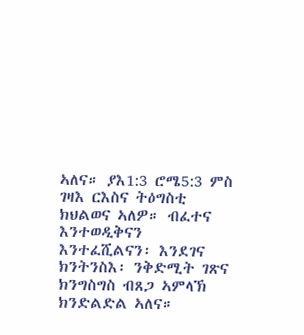ኣለና። ያእ1:3 ሮሜ5:3 ምስ ገዛእ ርእስና ትዕግስቲ ክህልወና ኣለዎ። ብፈተና እንተወዲቅናን እንተፈሺልናን፡ እንደገና ክንትንስእ፡ ንቅድሚት ገጽና ክንግስግስ ብጸጋ ኣምላኽ ክንድልድል ኣለና።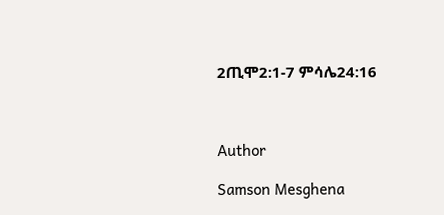2ጢሞ2:1-7 ምሳሌ24:16



Author

Samson Mesghena